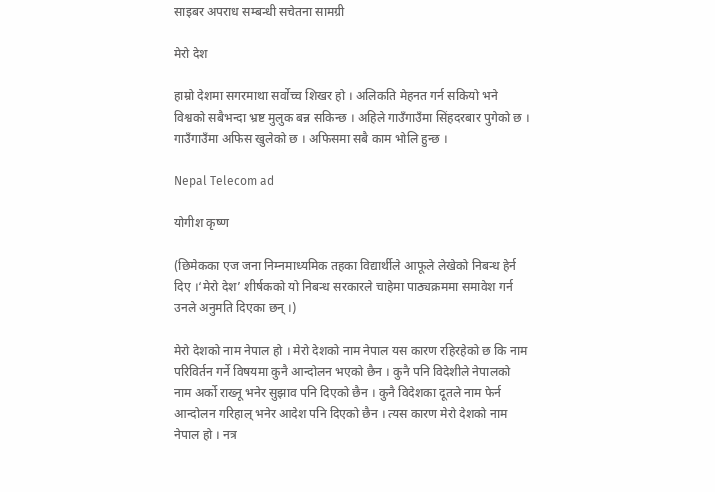साइबर अपराध सम्बन्धी सचेतना सामग्री

मेरो देश

हाम्रो देशमा सगरमाथा सर्वोच्च शिखर हो । अलिकति मेहनत गर्न सकियो भने विश्वको सबैभन्दा भ्रष्ट मुलुक बन्न सकिन्छ । अहिले गाउँगाउँमा सिंहदरबार पुगेको छ । गाउँगाउँमा अफिस खुलेको छ । अफिसमा सबै काम भोलि हुन्छ ।

Nepal Telecom ad

योगीश कृष्ण

(छिमेकका एज जना निम्नमाध्यमिक तहका विद्यार्थीले आफूले लेखेको निबन्ध हेर्न दिए ।‘मेरो देश’ शीर्षकको यो निबन्ध सरकारले चाहेमा पाठ्यक्रममा समावेश गर्न उनले अनुमति दिएका छन् ।)

मेरो देशको नाम नेपाल हो । मेरो देशको नाम नेपाल यस कारण रहिरहेको छ कि नाम परिविर्तन गर्ने विषयमा कुनै आन्दोलन भएको छैन । कुनै पनि विदेशीले नेपालको नाम अर्को राख्नू भनेर सुझाव पनि दिएको छैन । कुनै विदेशका दूतले नाम फेर्न आन्दोलन गरिहाल् भनेर आदेश पनि दिएको छैन । त्यस कारण मेरो देशको नाम नेपाल हो । नत्र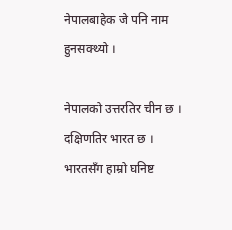नेपालबाहेक जे पनि नाम हुनसक्थ्यो ।

नेपालको उत्तरतिर चीन छ । दक्षिणतिर भारत छ । भारतसँग हाम्रो घनिष्ट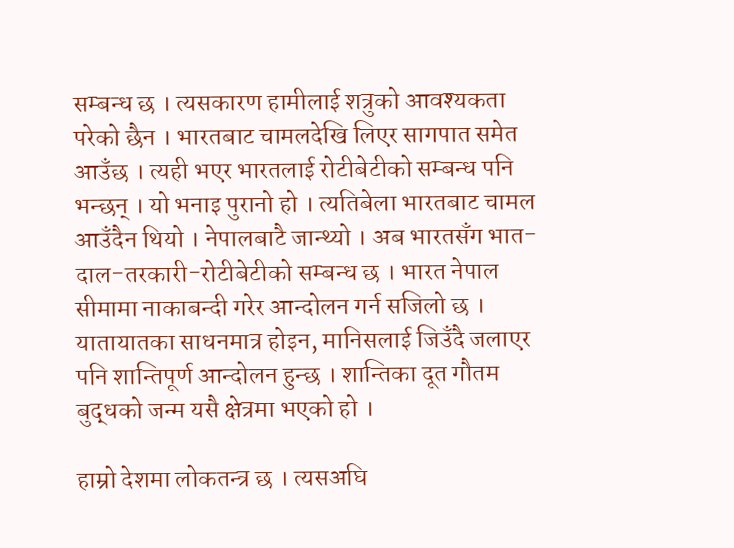सम्बन्ध छ । त्यसकारण हामीलाई शत्रुको आवश्यकता परेको छैन । भारतबाट चामलदेखि लिएर सागपात समेत आउँछ । त्यही भएर भारतलाई रोटीबेटीको सम्बन्ध पनि भन्छन् । यो भनाइ पुरानो हो । त्यतिबेला भारतबाट चामल आउँदैन थियो । नेपालबाटै जान्थ्यो । अब भारतसँग भात-दाल-तरकारी-रोटीबेटीको सम्बन्ध छ । भारत नेपाल सीमामा नाकाबन्दी गरेर आन्दोलन गर्न सजिलो छ । यातायातका साधनमात्र होइन, मानिसलाई जिउँदै जलाएर पनि शान्तिपूर्ण आन्दोलन हुन्छ । शान्तिका दूत गौतम बुद्धको जन्म यसै क्षेत्रमा भएको हो ।

हाम्रो देशमा लोकतन्त्र छ । त्यसअघि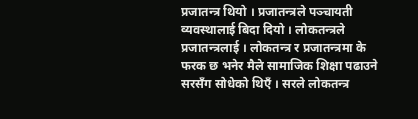प्रजातन्त्र थियो । प्रजातन्त्रले पञ्चायती व्यवस्थालाई बिदा दियो । लोकतन्त्रले प्रजातन्त्रलाई । लोकतन्त्र र प्रजातन्त्रमा के फरक छ भनेर मैले सामाजिक शिक्षा पढाउने सरसँग सोधेको थिएँ । सरले लोकतन्त्र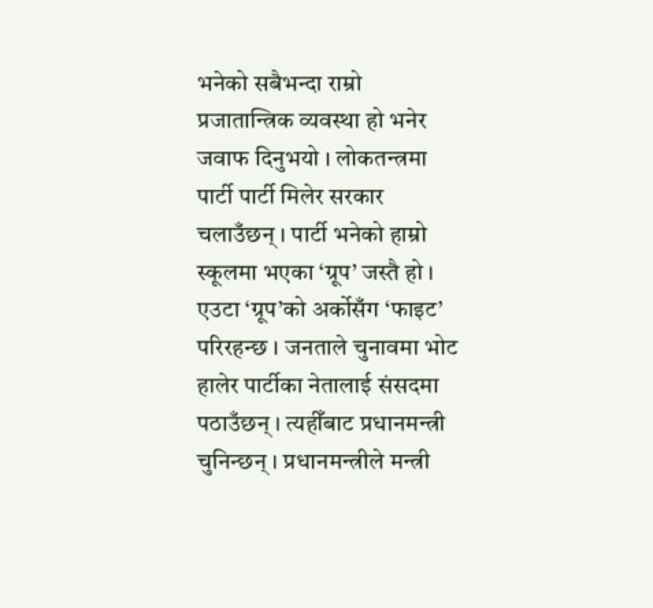भनेको सबैभन्दा राम्रो प्रजातान्त्रिक व्यवस्था हो भनेर जवाफ दिनुभयो । लोकतन्त्रमा पार्टी पार्टी मिलेर सरकार चलाउँछन् । पार्टी भनेको हाम्रो स्कूलमा भएका ‘ग्रूप’ जस्तै हो । एउटा ‘ग्रूप’को अर्कोसँग ‘फाइट’ परिरहन्छ । जनताले चुनावमा भोट हालेर पार्टीका नेतालाई संसदमा पठाउँछन् । त्यहीँबाट प्रधानमन्त्री चुनिन्छन् । प्रधानमन्त्रीले मन्त्री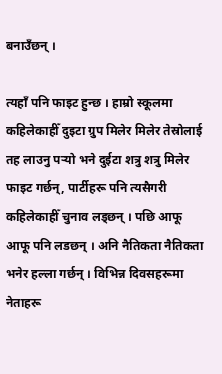बनाउँछन् ।

त्यहाँ पनि फाइट हुन्छ । हाम्रो स्कूलमा कहिलेकाहीँ दुइटा ग्रुप मिलेर मिलेर तेस्रोलाई तह लाउनु पर्‍यो भने दुईटा शत्रु शत्रु मिलेर फाइट गर्छन्, पार्टीहरू पनि त्यसैगरी कहिलेकाहीँ चुनाव लड्छन् । पछि आफू आफू पनि लडछन् । अनि नैतिकता नैतिकता भनेर हल्ला गर्छन् । विभिन्न दिवसहरूमा नेताहरू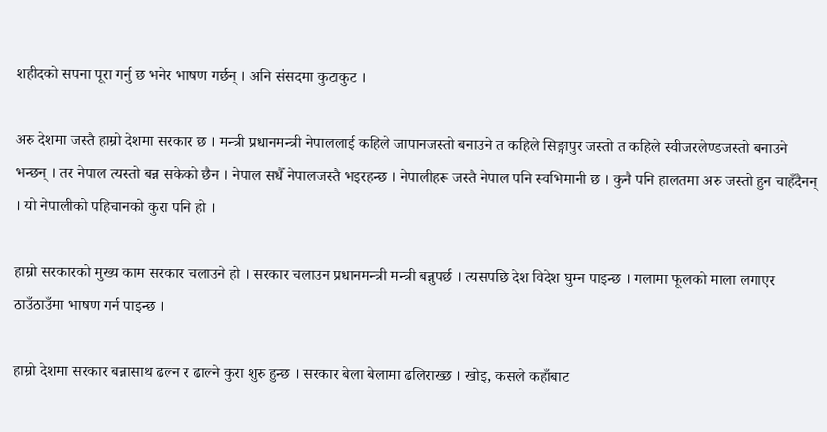शहीदको सपना पूरा गर्नु छ भनेर भाषण गर्छन् । अनि संसदमा कुटाकुट ।

अरु देशमा जस्तै हाम्रो देशमा सरकार छ । मन्त्री प्रधानमन्त्री नेपाललाई कहिले जापानजस्तो बनाउने त कहिले सिङ्गापुर जस्तो त कहिले स्वीजरलेण्डजस्तो बनाउने भन्छन् । तर नेपाल त्यस्तो बन्न सकेको छैन । नेपाल सधैँ नेपालजस्तै भइरहन्छ । नेपालीहरू जस्तै नेपाल पनि स्वभिमानी छ । कुनै पनि हालतमा अरु जस्तो हुन चाहँदैनन् । यो नेपालीको पहिचानको कुरा पनि हो ।

हाम्रो सरकारको मुख्य काम सरकार चलाउने हो । सरकार चलाउन प्रधानमन्त्री मन्त्री बन्नुपर्छ । त्यसपछि देश विदेश घुम्न पाइन्छ । गलामा फूलको माला लगाएर ठाउँठाउँमा भाषण गर्न पाइन्छ ।

हाम्रो देशमा सरकार बन्नासाथ ढल्न र ढाल्ने कुरा शुरु हुन्छ । सरकार बेला बेलामा ढलिराख्छ । खोइ, कसले कहाँबाट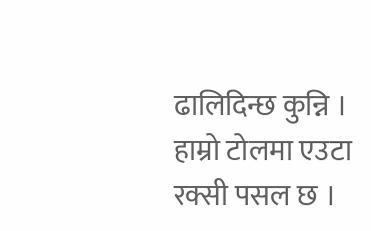ढालिदिन्छ कुन्नि । हाम्रो टोलमा एउटा रक्सी पसल छ ।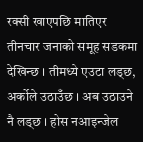रक्सी खाएपछि मातिएर तीनचार जनाको समूह सडकमा देखिन्छ । तीमध्ये एउटा लड्छ, अर्कोले उठाउँछ । अब उठाउने नै लड्छ । होस नआइन्जेल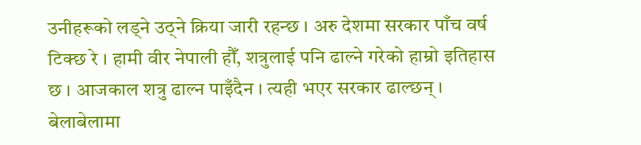उनीहरूको लड्ने उठ्ने क्रिया जारी रहन्छ । अरु देशमा सरकार पाँच वर्ष टिक्छ रे । हामी वीर नेपाली हौँ, शत्रुलाई पनि ढाल्ने गरेको हाम्रो इतिहास छ । आजकाल शत्रु ढाल्न पाइँदैन । त्यही भएर सरकार ढाल्छन् । बेलाबेलामा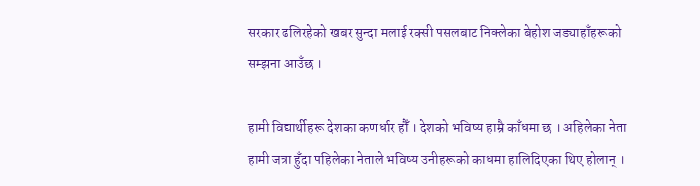सरकार ढलिरहेको खबर सुन्दा मलाई रक्सी पसलबाट निक्लेका बेहोश जड्याहाँहरूको सम्झना आउँछ ।

हामी विद्यार्थीहरू देशका कणर्धार हौँ । देशको भविष्य हाम्रै काँधमा छ । अहिलेका नेता हामी जत्रा हुँदा पहिलेका नेताले भविष्य उनीहरूको काधमा हालिदिएका थिए होलान् ।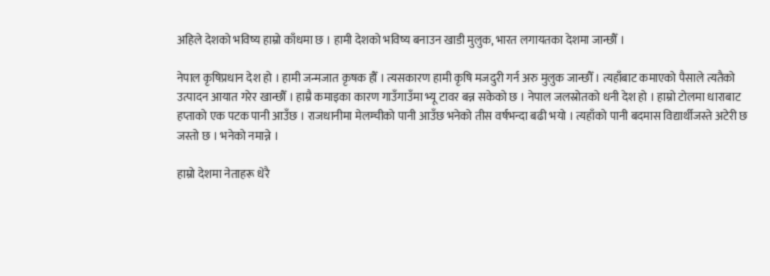अहिले देशको भविष्य हाम्रो काँधमा छ । हामी देशको भविष्य बनाउन खाडी मुलुक, भारत लगायतका देशमा जान्छौँ ।

नेपाल कृषिप्रधान देश हो । हामी जन्मजात कृषक हौँ । त्यसकारण हामी कृषि मजदुरी गर्न अरु मुलुक जान्छौँ । त्यहाँबाट कमाएको पैसाले त्यतैको उत्पादन आयात गरेर खान्छौँ । हाम्रै कमाइका कारण गाउँगाउँमा भ्यू टावर बन्न सकेको छ । नेपाल जलस्रोतको धनी देश हो । हाम्रो टोलमा धाराबाट हप्ताको एक पटक पानी आउँछ । राजधानीमा मेलम्चीको पानी आउँछ भनेको तीस वर्षभन्दा बढी भयो । त्यहाँको पानी बदमास विद्यार्थीजस्ते अटेरी छ जस्तो छ । भनेको नमान्ने ।

हाम्रो देशमा नेताहरू धेरै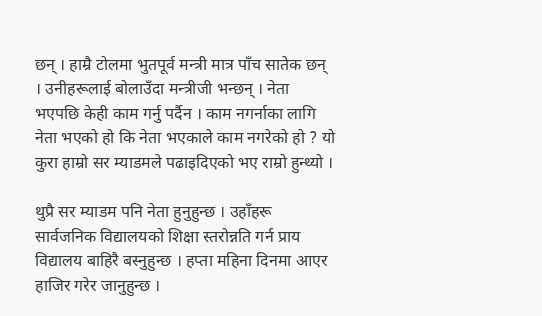छन् । हाम्रै टोलमा भुतपूर्व मन्त्री मात्र पाँच सातेक छन् । उनीहरूलाई बोलाउँदा मन्त्रीजी भन्छन् । नेता भएपछि केही काम गर्नु पर्दैन । काम नगर्नाका लागि नेता भएको हो कि नेता भएकाले काम नगरेको हो ? यो कुरा हाम्रो सर म्याडमले पढाइदिएको भए राम्रो हुन्थ्यो ।

थुप्रै सर म्याडम पनि नेता हुनुहुन्छ । उहाँहरू सार्वजनिक विद्यालयको शिक्षा स्तरोन्नति गर्न प्राय विद्यालय बाहिरै बस्नुहुन्छ । हप्ता महिना दिनमा आएर हाजिर गरेर जानुहुन्छ ।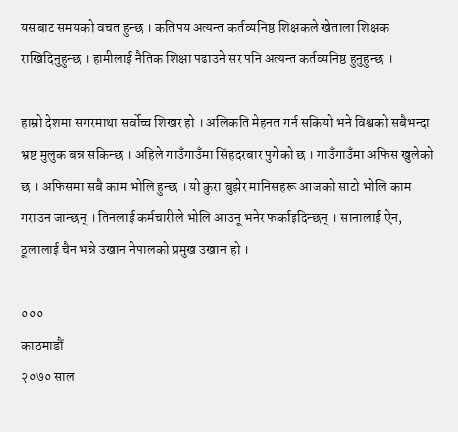यसबाट समयको वचत हुन्छ । कतिपय अत्यन्त कर्तव्यनिष्ठ शिक्षकले खेताला शिक्षक राखिदिनुहुन्छ । हामीलाई नैतिक शिक्षा पढाउने सर पनि अत्यन्त कर्तव्यनिष्ठ हुनुहुन्छ ।

हाम्रो देशमा सगरमाथा सर्वोच्च शिखर हो । अलिकति मेहनत गर्न सकियो भने विश्वको सबैभन्दा भ्रष्ट मुलुक बन्न सकिन्छ । अहिले गाउँगाउँमा सिंहदरबार पुगेको छ । गाउँगाउँमा अफिस खुलेको छ । अफिसमा सबै काम भोलि हुन्छ । यो कुरा बुझेर मानिसहरू आजको साटो भोलि काम गराउन जान्छन् । तिनलाई कर्मचारीले भोलि आउनू भनेर फर्काइदिन्छन् । सानालाई ऐन, ठूलालाई चैन भन्ने उखान नेपालको प्रमुख उखान हो ।

०००
काठमाडौं
२०७० साल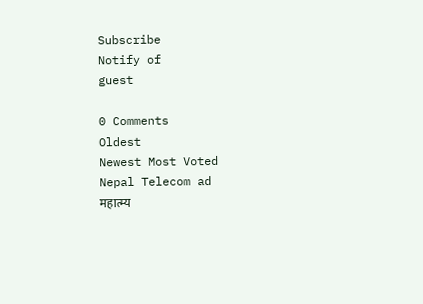Subscribe
Notify of
guest

0 Comments
Oldest
Newest Most Voted
Nepal Telecom ad
महात्म्य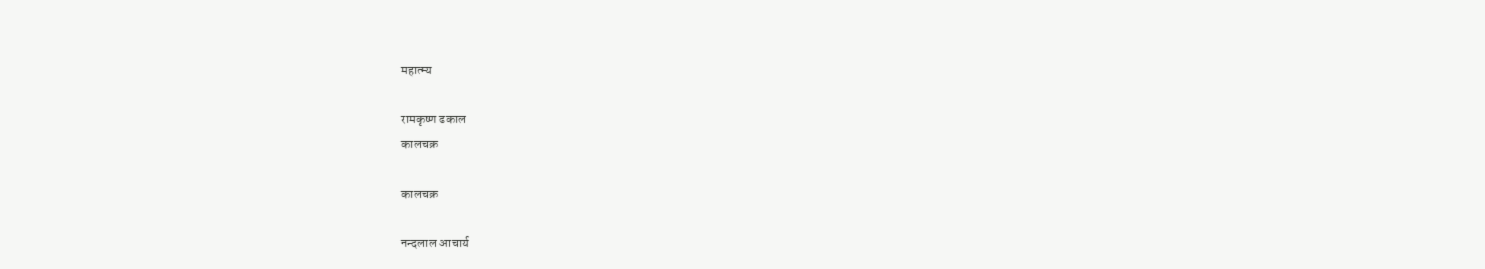महात्म्य

रामकृष्ण ढकाल
कालचक्र

कालचक्र

नन्दलाल आचार्य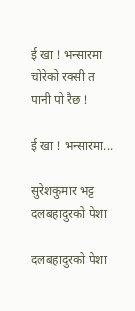ई खा ! भन्सारमा चोरेको रक्सी त पानी पो रैछ !

ई खा ! भन्सारमा...

सुरेशकुमार भट्ट
दलबहादुरको पेशा

दलबहादुरको पेशा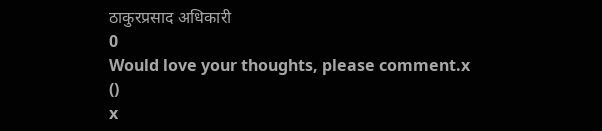ठाकुरप्रसाद अधिकारी
0
Would love your thoughts, please comment.x
()
x